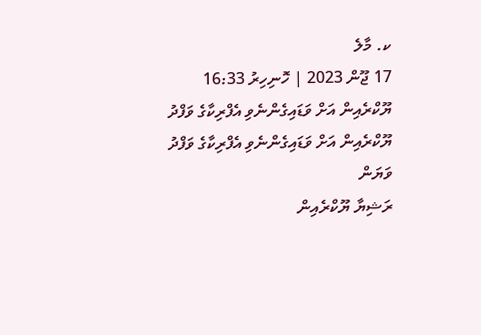ކ. މާލެ
17 ޖޫން 2023 | ހޮނިހިރު 16:33
ޔޫކްރެއިން އަށް ވަޑައިގެންނެވި އެފްރިކާގެ ވަފްދު
ޔޫކްރެއިން އަށް ވަޑައިގެންނެވި އެފްރިކާގެ ވަފްދު
ވަޔަން
ރަޝިޔާ ޔޫކްރެއިން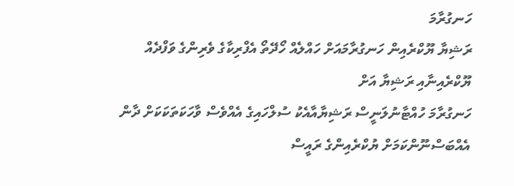ހަނގުރާމަ
ރަޝިޔާ ޔޫކްރެއިން ހަނގުރާމައަށް ހައްލެއް ހޯދޭތޯ އެފްރިކާގެ ވެރިންގެ ވަފްދެއް ޔޫކްރެއިނާއި ރަޝިޔާ އަށް
ހަނގުރާމަ ހުއްޓާނުލަނީސް ރަޝިޔާއާއެކު ސުލްހައިގެ އެއްވެސް ވާހަކަތަކަކަށް ދާން އެއްބަސްނޫންކަމަށް ޔުކްރެއިންގެ ރައީސް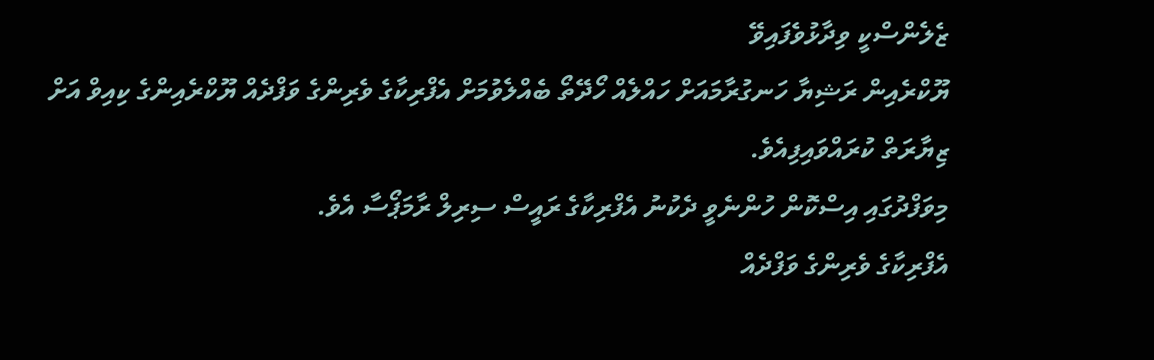ޒެލެންސްކީ ވިދާޅުވެފައިވޭ
ޔޫކްރެއިން ރަޝިޔާ ހަނގުރާމައަށް ހައްލެއް ހޯދޭތޯ ބެއްލެވުމަށް އެފްރިކާގެ ވެރިންގެ ވަފްދެއް ޔޫކްރެއިންގެ ކިއިވް އަށް ޒިޔާރަތް ކުރައްވައިފިއެވެ.
މިވަފްދުގައި އިސްކޮން ހުންނެވީ ދެކުނު އެފްރިކާގެ ރައީސް ސިރިލް ރާމަޕޯސާ އެވެ.
އެފްރިކާގެ ވެރިންގެ ވަފްދެއް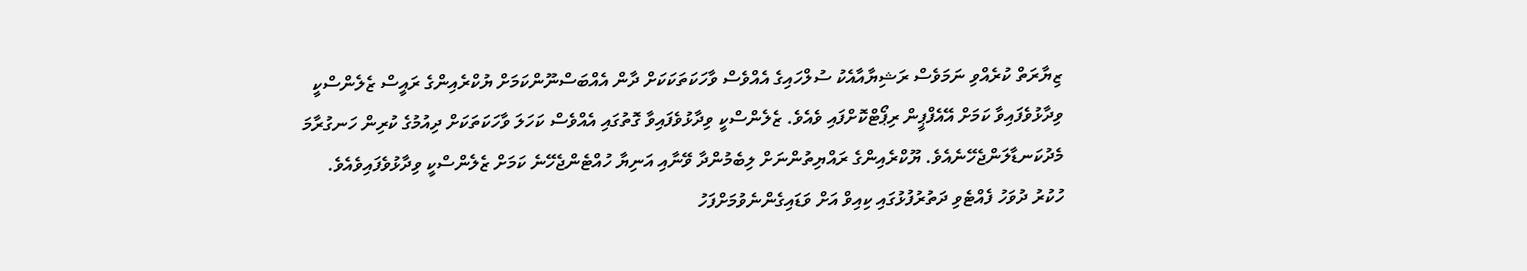ޒިޔާރަތް ކުރެއްވި ނަމަވެސް ރަޝިޔާއާއެކު ސުލްހައިގެ އެއްވެސް ވާހަކަތަކަކަށް ދާން އެއްބަސްނޫންކަމަށް ޔުކްރެއިންގެ ރައީސް ޒެލެންސްކީ ވިދާޅުވެފައިވާ ކަމަށް އޭއެފްޕީން ރިޕޯޓްކޮށްފައި ވެއެވެ. ޒެލެންސްކީ ވިދާޅުވެފައިވާ ގޮތުގައި އެއްވެސް ކަހަލަ ވާހަކަތަކަށް ދިއުމުގެ ކުރިން ހަނގުރާމަ މެދުކަނޑާލަންޖެހޭނެއެވެ. ޔޫކްރެއިންގެ ރައްޔިތުންނަށް ލިބެމުންދާ ވޭނާއި އަނިޔާ ހުއްޓެންޖެހޭނެ ކަމަށް ޒެލެންސްކީ ވިދާޅުވެފައިވެއެވެ.
ހުކުރު ދުވަހު ފެއްޓެވި ދަތުރުފުޅުގައި ކިއިވް އަށް ވަޑައިގެންނެވުމަށްފަހު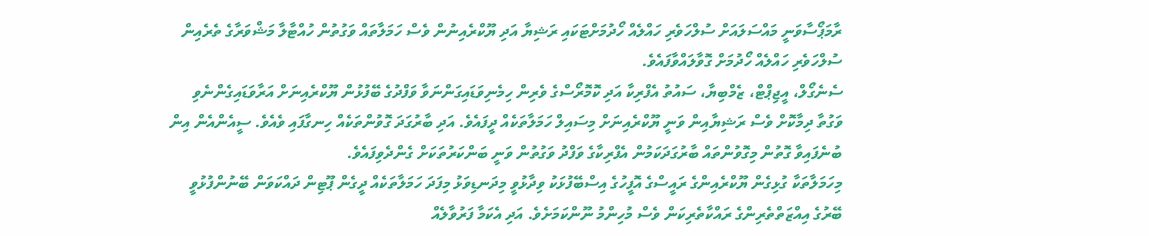ރާމަޕޯސާވަނީ މައްސަލައަށް ސުލްހަވެރި ހައްލެއް ހޯދުމަށްޓަކައި ރަޝިޔާ އަދި ޔޫކްރެއިނުން ވެސް ހަމަލާތައް ވަގުތުން ހުއްޓާލާ މަޝްވަރާގެ ތެރެއިން ސުލްހަވެރި ހައްލެއް ހޯދުމަށް ގޮވާލައްވާފައެވެ.
ސެނެގޯލް، އީޖިޕްޓް، ޒެމްބިޔާ، ސައުތު އެފްރިކާ އަދި ކޮމޮރޯސްގެ ވެރިން ހިމެނިވަޑައިގަންނަވާ ވަފްދުގެ ބޭފުޅުން ޔޫކްރެއިނަށް އަރާވަޑައިގެންނެވި ވަގުތާ ދިމާކޮށް ވެސް ރަޝިޔާއިން ވަނީ ޔޫކްރެއިނަށް މިސައިލް ހަމަލާތަކެއް ދީފައެވެ. އަދި ބާރުގަދަ ގޮވުންތަކެއް ހިނގާފައި ވެއެވެ. ސީއެންއެން އިން ބުނެފައިވާ ގޮތުން މިގޮވުންތައް ބާރުގަދަކަމުން އެފްރިކާގެ ވަފްދު ވަގުތުން ވަނީ ބަންކަރުތަކަށް ގެންދެވިފައެވެ.
މިހަމަލާތަކާ ގުޅިގެން ޔޫކްރެއިންގެ ރައީސްގެ އޮފީހުގެ އިސްބޭފުޅަކު ވިދާޅުވީ މިދަނޑިވަޅު މިފަދަ ހަމަލާތަކެއް ދީގެން ޕޫޓިން ދައްކަވަން ބޭނުންފުޅުވީ ބޭރުގެ އިއްޒަތްތެރިންގެ ރައްކާތެރިކަން ވެސް މުހިންމު ނޫންކަމަށެވެ. އަދި އެކަމާ ފަރުވާލެއް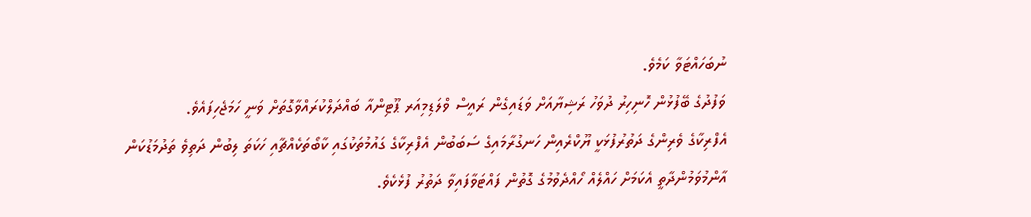ނުބަހައްޓަވާ ކަމެވެ.
ވަފުދުގެ ބޭފުޅުން ހޮނިހިރު ދުވަހު ރަޝިޔާއަށް ވަޑައިގެން ރައީސް ވްލަޑިމިއަރ ޕޫޓިންއާ ބައްދަލްކުރައްވާގޮތަށް ވަނީ ހަމަޖެހިފައެވެ.
އެފްރިކާގެ ވެރިންގެ ދަތުރުފުޅަކީ ޔޫކްރެއިން ހަނގުރާމައިގެ ސަބަބުން އެފްރިކާގެ ގައުމުތަކުގައި ކާބޯތަކެއްޗާއި ހަކަތަ ލިބުން ދަތިވެ ތަދުމަޑުކަން އާންމުވަމުންދާތީ އެކަމަށް ހައްލެއް ހޯއްދެވުމުގެ ގޮތުން ފައްޓަވާފައިވާ ދަތުރު ފުޅެކެވެ.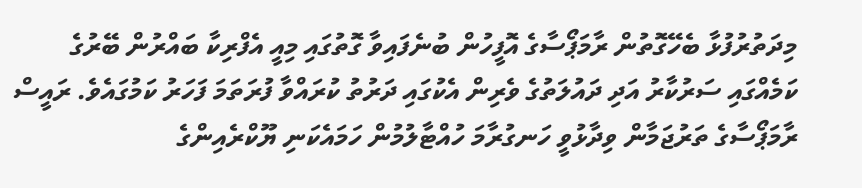މިދަތުރުފުޅާ ބެހޭގޮތުން ރާމަޕޯސާގެ އޮފީހުން ބުނެފައިވާ ގޮތުގައި މިއީ އެފްރިކާ ބައްރުން ބޭރުގެ ކަމެއްގައި ސަރުކާރު އަދި ދައުލަތުގެ ވެރިން އެކުގައި ދަރުތު ކުރައްވާ ފުރަތަމަ ފަހަރު ކަމުގައެވެ. ރައީސް ރާމަޕޯސާގެ ތަރުޖަމާން ވިދާޅުވީ ހަނގުރާމަ ހުއްޓާލުމުން ހަމައެކަނި ޔޫކްރެއިންގެ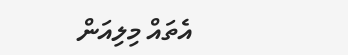އެތައް މިލިއަން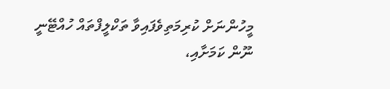މީހުންނަށް ކުރިމަތިވެފައިވާ ތަކްލީފްތައް ހުއްޓޭނީ ނޫން ކަމަށާއި،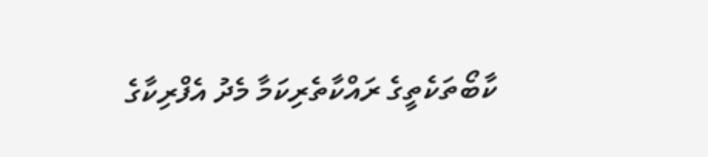ކާބޯތަކެތީގެ ރައްކާތެރިކަމާ މެދު އެފްރިކާގެ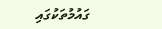ގައުމުތަކުގައި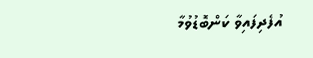އުފެދިފައިވާ ކަންބޮޑުވުމާ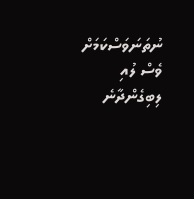ނުތަނަވަސްކަމަށް ވެސް ލުއި ލިބިގެންދާނެ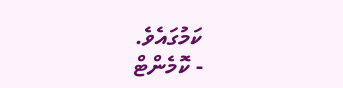ކަމުގައެވެ.
- ކޮމެންޓް